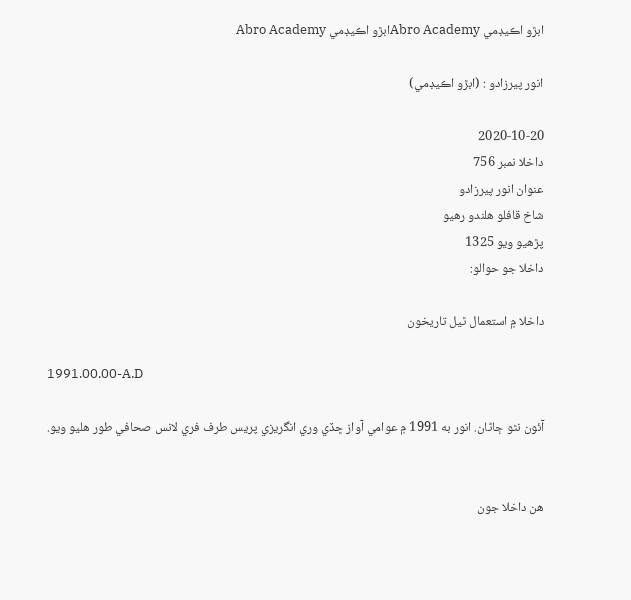ابڙو اڪيڊمي Abro Academyابڙو اڪيڊمي Abro Academy

انور پيرزادو : (ابڙو اڪيڊمي)

2020-10-20
داخلا نمبر 756
عنوان انور پيرزادو
شاخ قافلو هلندو رهيو
پڙهيو ويو 1325
داخلا جو حوالو:

داخلا ۾ استعمال ٿيل تاريخون

1991.00.00-A.D

آئون نٿو ڄاڻان. انور به 1991 ۾ عوامي آواز ڇڏي وري انگريزي پريس طرف فري لانس صحافي طور هليو ويو.


هن داخلا جون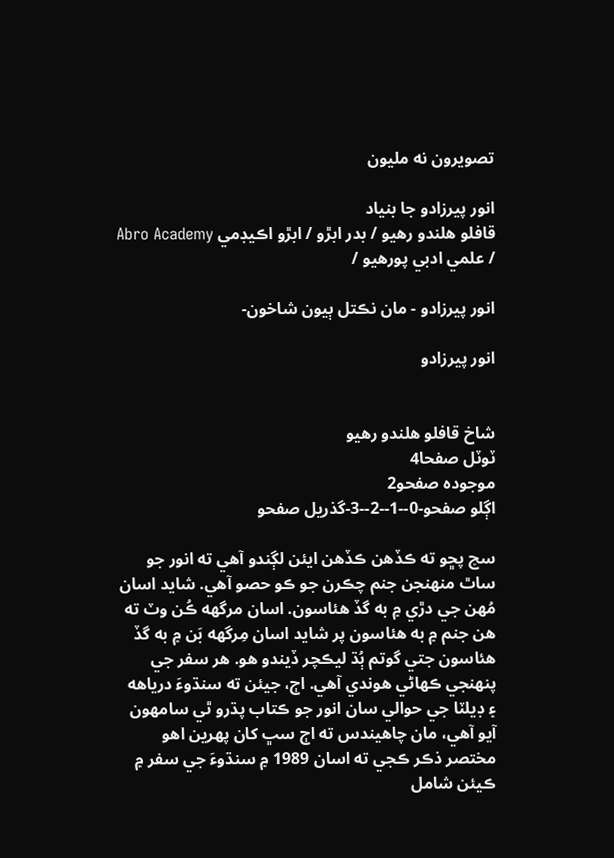تصويرون نه مليون

انور پيرزادو جا بنياد
قافلو هلندو رهيو / بدر ابڙو / ابڙو اڪيڊمي Abro Academy / علمي ادبي پورهيو /

انور پيرزادو - مان نڪتل ٻيون شاخون-

انور پيرزادو


شاخ قافلو هلندو رهيو
ٽوٽل صفحا4
موجودہ صفحو2
اڳلو صفحو-0--1--2--3-گذريل صفحو

سچ پڇو ته ڪڏهن ڪڏهن ايئن لڳندو آهي ته انور جو ساٿ منهنجن جنم چڪرن جو ڪو حصو آهي. شايد اسان مُهن جي دڙي ۾ به گڏ هئاسون. اسان مرگهه ڪُن وٽ ته هن جنم ۾ به هئاسون پر شايد اسان مِرگهه بَن ۾ به گڏ هئاسون جتي گوتم ٻُڌ ليڪچر ڏيندو هو. هر سفر جي پنهنجي ڪهاڻي هوندي آهي. اڄ، جيئن ته سنڌوءَ درياهه ۽ ڊيلٽا جي حوالي سان انور جو ڪتاب پڌرو ٿي سامهون آيو آهي، مان چاهيندس ته اڄ سڀ کان پهرين اهو مختصر ذڪر ڪجي ته اسان 1989 ۾ سنڌوءَ جي سفر ۾ ڪيئن شامل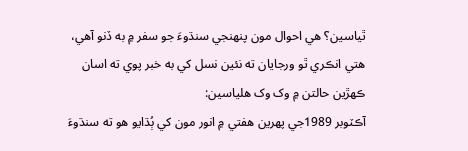ٿياسين؟ هي احوال مون پنهنجي سنڌوءَ جو سفر ۾ به ڏنو آهي، هتي انڪري ٿو ورجايان ته نئين نسل کي به خبر پوي ته اسان ڪهڙين حالتن ۾ وک وک هلياسين:
آڪٽوبر 1989جي پهرين هفتي ۾ انور مون کي ٻُڌايو هو ته سنڌوءَ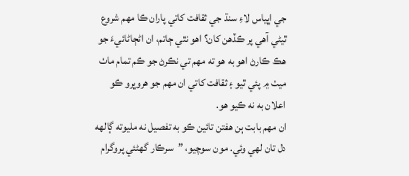جي اڀياس لاءِ سنڌ جي ثقافت کاتي پاران ڪا مهم شروع ٿيڻي آهي پر ڪڏهن کان؟ اهو نٿي ڄاتم، ان اڻڄاڻائيءَ جو هڪ ڪارڻ اهو به هو ته مهم تي نڪرڻ جو ڪم تمام ماٺ ميٺ ۾ پئي ٿيو ۽ ثقافت کاتي ان مهم جو هروڀرو ڪو اعلان به نه ڪيو هو.
ان مهم بابت ٻن هفتن تائين ڪو به تفصيل نه مليوته ڳالهه دل تان لهي وئي. مون سوچيو، ”سرڪار گهڻئي پروگرام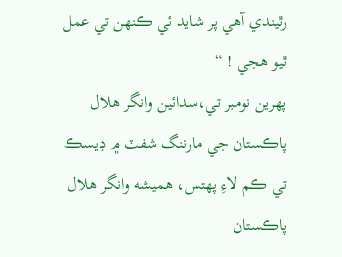رٿيندي آهي پر شايد ئي ڪنهن تي عمل ٿيو هجي ! “
پهرين نومبر تي،سدائين وانگر هلال پاڪستان جي مارننگ شفٽ ۾ ڊيسڪ تي ڪم لاءِ پهتس، هميشه وانگر هلال پاڪستان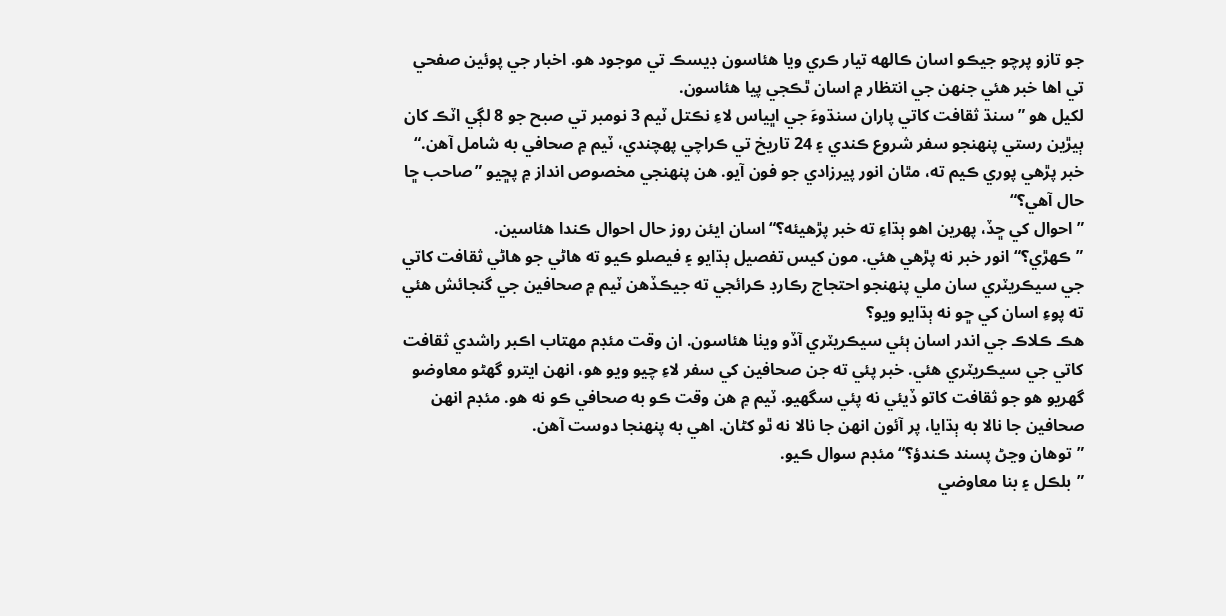جو تازو پرچو جيڪو اسان ڪالهه تيار ڪري ويا هئاسون ڊيسڪ تي موجود هو. اخبار جي پوئين صفحي تي اها خبر هئي جنهن جي انتظار ۾ اسان ٿڪجي پيا هئاسون.
لکيل هو ”سنڌ ثقافت کاتي پاران سنڌوءَ جي اڀياس لاءِ نڪتل ٽيم 3 نومبر تي صبح جو 8 لڳي اٽڪ کان ٻيڙين رستي پنهنجو سفر شروع ڪندي ۽ 24 تاريخ تي ڪراچي پهچندي، ٽيم ۾ صحافي به شامل آهن.“
خبر پڙهي پوري ڪيم ته، مٿان انور پيرزادي جو فون آيو. هن پنهنجي مخصوص انداز ۾ پڇيو ”صاحب ڇا حال آهي؟“
”احوال کي ڇڏ، پهرين اهو ٻڌاءِ ته خبر پڙهيئه؟“ اسان ايئن روز حال احوال ڪندا هئاسين.
”ڪهڙي؟“ انور خبر نه پڙهي هئي. مون کيس تفصيل ٻڌايو ۽ فيصلو ڪيو ته هاڻي جو هاڻي ثقافت کاتي جي سيڪريٽري سان ملي پنهنجو احتجاج رڪارڊ ڪرائجي ته جيڪڏهن ٽيم ۾ صحافين جي گنجائش هئي ته پوءِ اسان کي ڇو نه ٻڌايو ويو؟
هڪ ڪلاڪ جي اندر اسان ٻئي سيڪريٽري آڏو ويٺا هئاسون. ان وقت مئڊم مهتاب اڪبر راشدي ثقافت کاتي جي سيڪريٽري هئي. خبر پئي ته جن صحافين کي سفر لاءِ چيو ويو هو، انهن ايترو گهڻو معاوضو گهريو هو جو ثقافت کاتو ڏيئي نه پئي سگهيو. ٽيم ۾ هن وقت ڪو به صحافي ڪو نه هو. مئڊم انهن صحافين جا نالا به ٻڌايا، پر آئون انهن جا نالا نه ٿو کڻان. اهي به پنهنجا دوست آهن.
”توهان وڃڻ پسند ڪندؤ؟“ مئڊم سوال ڪيو.
”بلڪل ۽ بنا معاوضي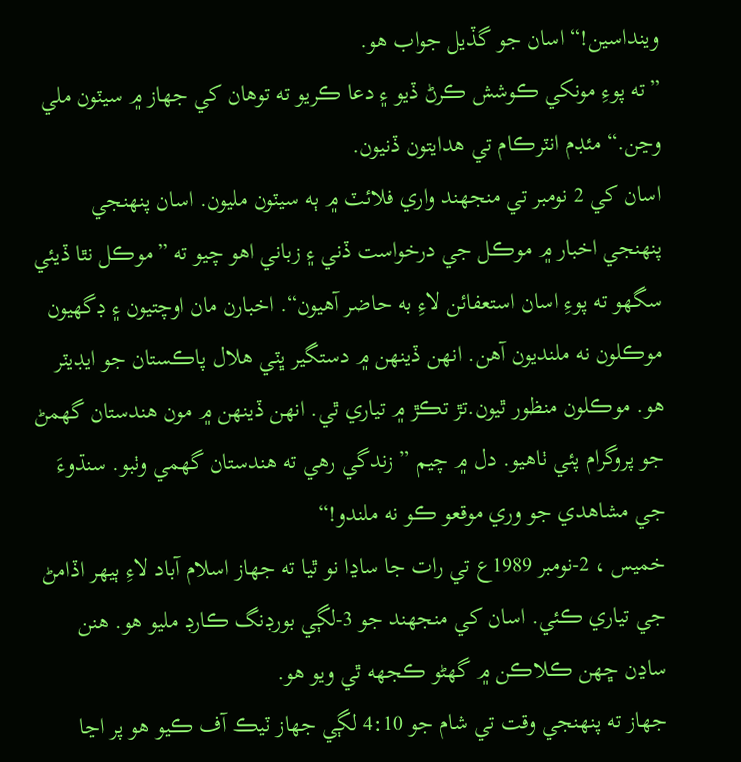وينداسين!“ اسان جو گڏيل جواب هو.
”ته پوءِ مونکي ڪوشش ڪرڻ ڏيو ۽ دعا ڪريو ته توهان کي جهاز ۾ سيٽون ملي وڃن.“ مئڊم انٽرڪام تي هدايتون ڏنيون.
اسان کي 2 نومبر تي منجهند واري فلائٽ ۾ ٻه سيٽون مليون. اسان پنهنجي پنهنجي اخبار ۾ موڪل جي درخواست ڏني ۽ زباني اهو چيو ته ”موڪل نٿا ڏيئي سگهو ته پوءِ اسان استعفائن لاءِ به حاضر آهيون“. اخبارن مان اوچتيون ۽ ڊگهيون موڪلون نه ملنديون آهن. انهن ڏينهن ۾ دستگير ڀٽي هلال پاڪستان جو ايڊيٽر هو. موڪلون منظور ٿيون.تڙ تڪڙ ۾ تياري ٿي. انهن ڏينهن ۾ مون هندستان گهمڻ جو پروگرام پئي ٺاهيو. دل ۾ چيم ” زندگي رهي ته هندستان گهمي وٺبو. سنڌوءَ جي مشاهدي جو وري موقعو ڪو نه ملندو!“
خميس ، 2-نومبر 1989ع تي رات جا ساڍا نو ٿيا ته جهاز اسلام آباد لاءِ ٻيهر اڏامڻ جي تياري ڪئي. اسان کي منجهند جو 3-لڳي بورڊنگ ڪارڊ مليو هو. هنن ساڍن ڇهن ڪلاڪن ۾ گهڻو ڪجهه ٿي ويو هو.
جهاز ته پنهنجي وقت تي شام جو 4:10 لڳي جهاز ٽيڪ آف ڪيو هو پر اڃا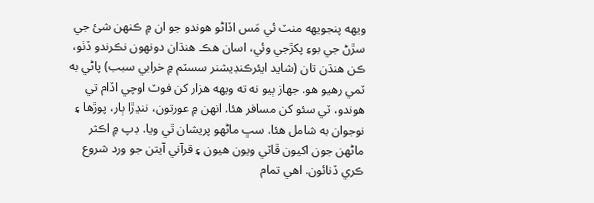ويهه پنجويهه منٽ ئي مَس اڏاڻو هوندو جو ان ۾ ڪنهن شئ جي سڙڻ جي بوءِ پکڙجي وئي، اسان هڪ هنڌان دونهون نڪرندو ڏٺو، ڪن هنڌن تان (شايد ايئرڪنڊيشنر سسٽم ۾ خرابي سبب) پاڻي به ٽمي رهيو هو. جهاز ٻيو نه ته ويهه هزار کن فوٽ اوچي اڏام تي هوندو، ٽي سئو کن مسافر هئا. انهن ۾ عورتون، ننڍڙا ٻار، پوڙها ۽ نوجوان به شامل هئا. سڀ ماڻهو پريشان ٿي ويا. ڊپ ۾ اڪثر ماڻهن جون اکيون ڦاٽي ويون هيون ۽ قرآني آيتن جو ورد شروع ڪري ڏنائون. اهي تمام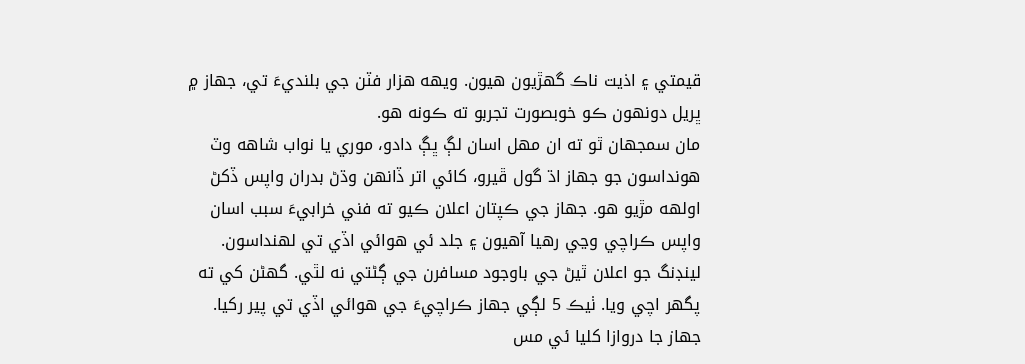قيمتي ۽ اذيت ناڪ گهڙيون هيون. ويهه هزار فٽن جي بلنديءَ تي، جهاز ۾ ڀريل دونهون ڪو خوبصورت تجربو ته ڪونه هو.
مان سمجهان ٿو ته ان مهل اسان لڳ ڀڳ دادو، موري يا نواب شاهه وٽ هونداسون جو جهاز اڌ گول ڦيرو، کائي اتر ڏانهن وڌڻ بدران واپس ڏکڻ اولهه مڙيو هو. جهاز جي ڪپتان اعلان ڪيو ته فني خرابيءَ سبب اسان واپس ڪراچي وڃي رهيا آهيون ۽ جلد ئي هوائي اڏي تي لهنداسون.
لينڊنگ جو اعلان ٿيڻ جي باوجود مسافرن جي ڳڻتي نه لٿي. گهڻن کي ته پگهر اچي ويا. ٺيڪ 5 لڳي جهاز ڪراچيءَ جي هوائي اڏي تي پير رکيا. جهاز جا دروازا کليا ئي مس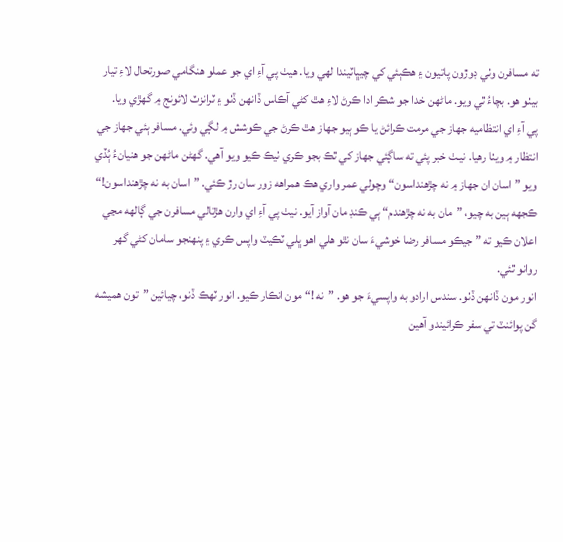ته مسافرن وٺي ڊوڙون پاتيون ۽ هڪٻئي کي چيڀاٽيندا لهي ويا. هيٺ پي آءِ اي جو عملو هنگامي صورتحال لاءِ تيار بيٺو هو. بچاءُ ٿي ويو. ماڻهن خدا جو شڪر ادا ڪرڻ لاءِ هٿ کڻي آڪاس ڏانهن ڏٺو ۽ ٽرانزٽ لائونج ۾ گهڙي ويا.
پي آءِ اي انتظاميه جهاز جي مرمت ڪرائڻ يا ڪو ٻيو جهاز هٿ ڪرڻ جي ڪوشش ۾ لڳي وئي. مسافر ٻئي جهاز جي انتظار ۾ ويٺا رهيا. نيـٺ خبر پئي ته ساڳئي جهاز کي ٿڪ بجو ڪري ٺيڪ ڪيو ويو آهي. گهڻن ماڻهن جو هنيانءُ ٻُڏي ويو ”اسان ان جهاز ۾ نه چڙهنداسون“ وچولي عمر واري هڪ همراهه زور سان رڙ ڪئي. ”اسان به نه چڙهنداسون!“ ڪجهه ٻين به چيو، ”مان به نه چڙهندم“ ٻي ڪنڊ مان آواز آيو. نيٺ پي آءِ اي وارن هڙتالي مسافرن جي ڳالهه مڃي اعلان ڪيو ته ”جيڪو مسافر رضا خوشيءَ سان نٿو هلي اهو ڀلي ٽڪيٽ واپس ڪري ۽ پنهنجو سامان کڻي گهر روانو ٿئي.
انور مون ڏانهن ڏٺو. سندس ارادو به واپسيءَ جو هو. ”نه !“ مون انڪار ڪيو. انور ٽهڪ ڏنو، چيائين ”تون هميشه گن پوائنٽ تي سفر ڪرائيندو آهين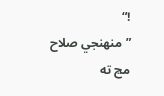!“
”منهنجي صلاح مڃ ته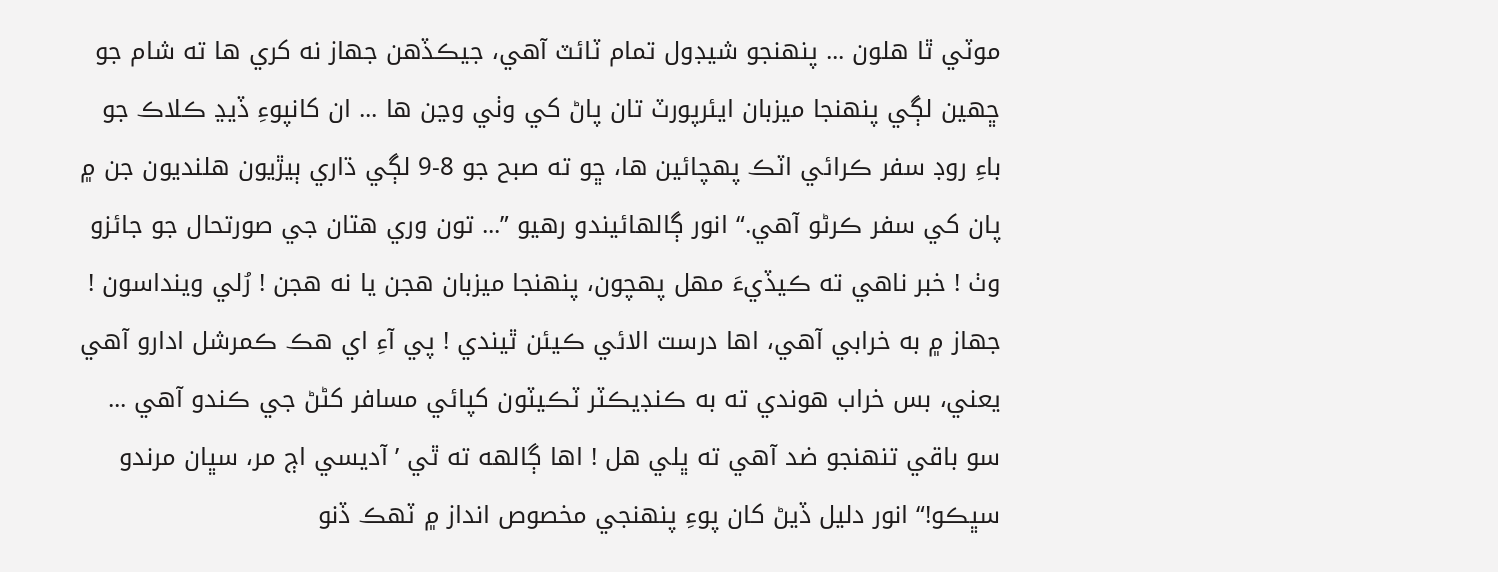موٽي ٿا هلون ... پنهنجو شيڊول تمام ٽائٽ آهي، جيڪڏهن جهاز نه کري ها ته شام جو ڇهين لڳي پنهنجا ميزبان ايئرپورٽ تان پاڻ کي وٺي وڃن ها ... ان کانپوءِ ڏيڍ ڪلاڪ جو باءِ روڊ سفر ڪرائي اٽڪ پهچائين ها، ڇو ته صبح جو 8-9 لڳي ڌاري ٻيڙيون هلنديون جن ۾ پان کي سفر ڪرڻو آهي.“ انور ڳالهائيندو رهيو ”... تون وري هتان جي صورتحال جو جائزو وٺ ! خبر ناهي ته ڪيڏيءَ مهل پهچون، پنهنجا ميزبان هجن يا نه هجن ! رُلي وينداسون ! جهاز ۾ به خرابي آهي، اها درست الائي ڪيئن ٿيندي ! پي آءِ اي هڪ ڪمرشل ادارو آهي يعني، بس خراب هوندي ته به ڪنڊيڪٽر ٽڪيٽون کپائي مسافر کڻڻ جي ڪندو آهي ... سو باقي تنهنجو ضد آهي ته ڀلي هل ! اها ڳالهه ته ٿي ’آديسي اڄ مر، سڀان مرندو سڀڪو!“ انور دليل ڏيڻ کان پوءِ پنهنجي مخصوص انداز ۾ ٽهڪ ڏنو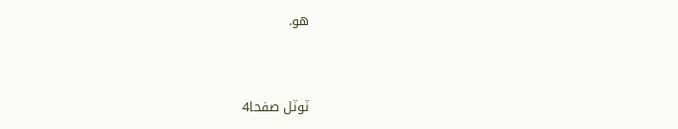هو.


ٽوٽل صفحا4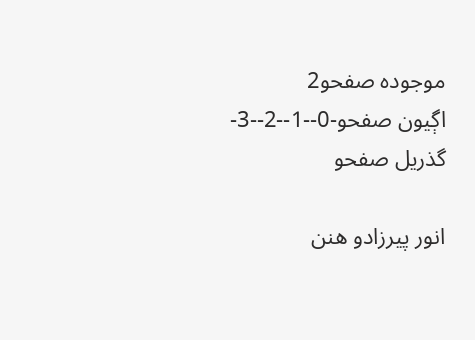موجودہ صفحو2
اڳيون صفحو-0--1--2--3-گذريل صفحو

انور پيرزادو ھنن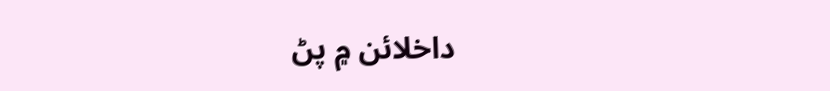داخلائن ۾ پڻ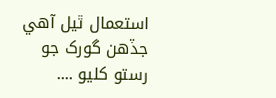استعمال ٿيل آھي
جڏهن گورک جو رستو کليو ....